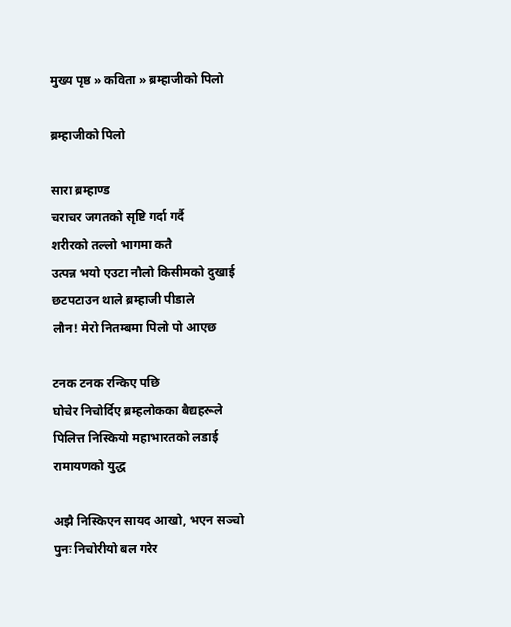मुख्य पृष्ठ » कविता » ब्रम्हाजीको पिलो

ब्रम्हाजीको पिलो

सारा ब्रम्हाण्ड
चराचर जगतको सृष्टि गर्दा गर्दै
शरीरको तल्लो भागमा कतै
उत्पन्न भयो एउटा नौलो किसीमको दुखाई
छटपटाउन थाले ब्रम्हाजी पीडाले
लौन! मेरो नितम्बमा पिलो पो आएछ

टनक टनक रन्किए पछि
घोचेर निचोर्दिए ब्रम्हलोकका बैद्यहरूले
पिलित्त निस्कियो महाभारतको लडाई
रामायणको युद्ध

अझै निस्किएन सायद आखो, भएन सञ्चो
पुनः निचोरीयो बल गरेर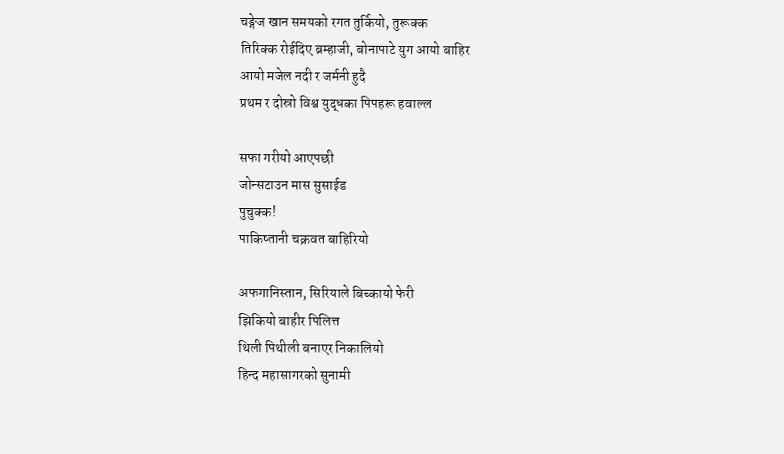चङ्गेज खान समयको रगत तुर्कियो, तुरूक्क
तिरिक्क रोईदिए ब्रम्हाजी, बोनापाटे युग आयो बाहिर
आयो मजेल नदी र जर्मनी हुदै
प्रथम र दोस्रो विश्व युद्धका पिपहरू हवाल्ल

सफा गरीयो आएपछी
जोन्सटाउन मास सुसाईड
पुचुक्क!
पाकिष्तानी चक्रवत बाहिरियो

अफगानिस्तान, सिरियाले बिच्कायो फेरी
झिकियो बाहीर पिलित्त
थिली पिथीली बनाएर निकालियो
हिन्द महासागरको सुनामी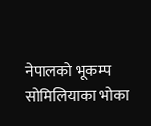नेपालको भूकम्प
सोमिलियाका भोका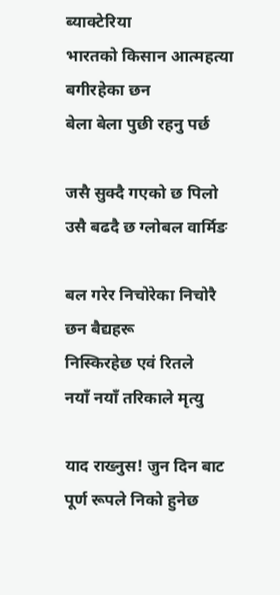ब्याक्टेरिया
भारतको किसान आत्महत्या बगीरहेका छन
बेला बेला पुछी रहनु पर्छ

जसै सुक्दै गएको छ पिलो
उसै बढदै छ ग्लोबल वार्मिङ

बल गरेर निचोरेका निचोरै छन बैद्यहरू
निस्किरहेछ एवं रितले
नयाँ नयाँ तरिकाले मृत्यु

याद राख्नुस! जुन दिन बाट पूर्ण रूपले निको हुनेछ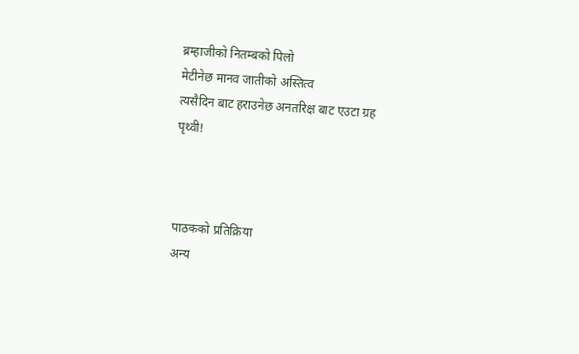ब्रम्हाजीको नितम्बको पिलो
मेटीनेछ मानव जातीको अस्तित्व
त्यसैदिन बाट हराउनेछ अनतरिक्ष बाट एउटा ग्रह
पृथ्वी!



पाठकको प्रतिक्रिया
अन्य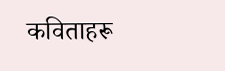कविताहरू